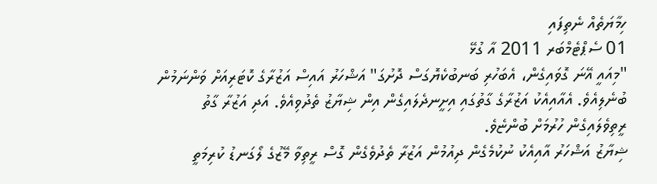ހިމާޔަތެއް ނެތިފައި
01 ސެޕްޓެމްބަރ 2011 އާ ގުޅޭ
"މިއައީ އޭނަ ގޮވައިގެން، އެބަހުރި ބަނބުކެޔޮގަސް ދޮށުގަ" އަޝްހަރު އައިސް އަޒުރާގެ ކޮޓަރިއަށް ވަންނަމުން ބުނެލިއެވެ. އެއާއިއެކު އަޒުރާގެ ގާތުގައި އިށީނދެލައިގެން އިން ޝިޔާޒު ތެދުވިއެވެ. އަދި އަޒުރާ ގާތު ރީތިވެލައިގެން ހުރުމަށް ބުންޏެވެ.
ޝިޔާޒު އަޝްހަރު އާއިއެކު ނުކުމެގެން ދިއުމުން އަޒުރާ ތެދުވެގެން ގޮސް ރީތިވާ މޭޒުގެ ލޯގަނޑު ކުރިމަތީ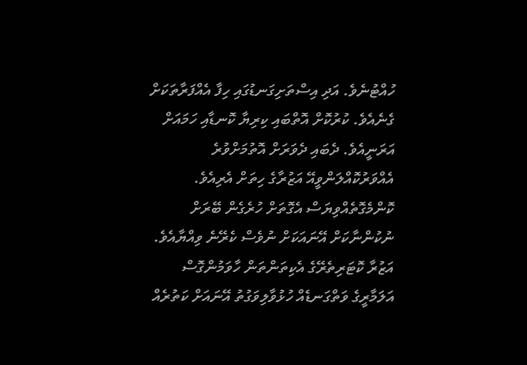ހުއްޓުނެވެ. އަދި އިސްތަށިގަނޑުގައި ހިފާ އެއްފަރާތަކަށް ގެނެއެވެ. ކުރުކޮށް އޮތްބައި ކިރިޔާ ކޮނޑާއި ހަމައަށް އަރަނީއެވެ. ދެބައި ދެވަރަށް އޮތުމަށްވުރެ އެއްވަރުކޮއްލަންވީއޭ އަޒުރާގެ ހިތަށް އެރިއެވެ. ކޮންމެގޮތެއްވިޔަސް އެގޮތަށް ހުރެގެން ބޭރަށް ނުކުންނާކަށް އޭނައަކަށް ނުވެސް ކެރޭނެ ވިއްޔާއެވެ. އަޒުރާ ކޮޓަރިތެރޭގެ އެކިތަންތަން ހާވަމުންގޮސް އަލަމާރީގެ ވަތްގަނޑެއް ހުޅުވާލިވަގުތު އޭނައަށް ކަތުރެއް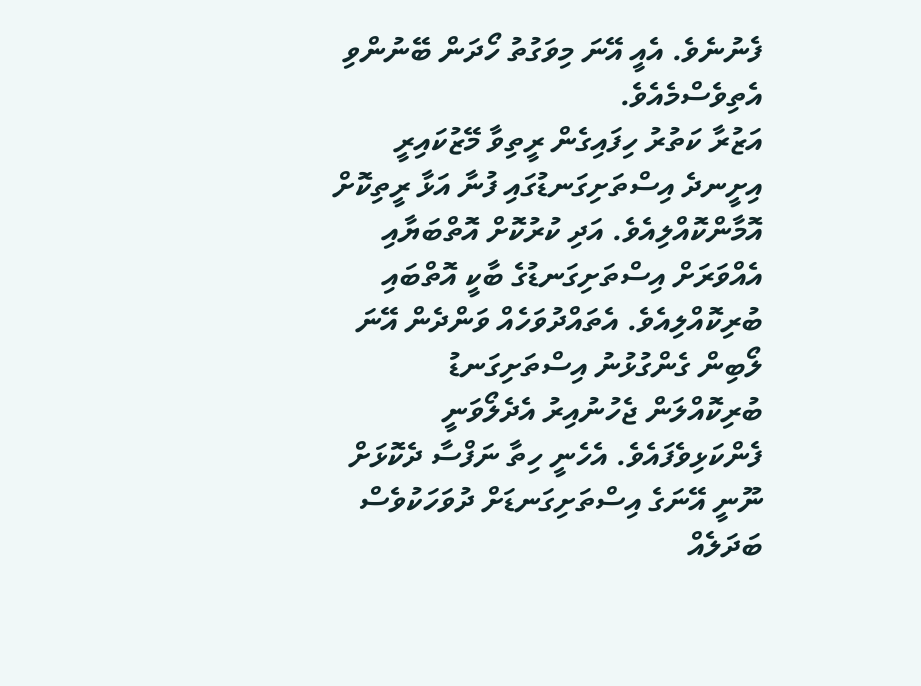ފެނުނެވެ. އެއީ އޭނަ މިވަގުތު ހޯދަން ބޭނުންވި އެތިވެސްމެއެވެ.
އަޒުރާ ކަތުރު ހިފައިގެން ރީތިވާ މޭޒުކައިރީ އިށީނދެ އިސްތަށިގަނޑުގައި ފުނާ އަޅާ ރީތިކޮށް އޮމާންކޮއްލިއެވެ. އަދި ކުރުކޮށް އޮތްބަޔާއި އެއްވަރަށް އިސްތަށިގަނޑުގެ ބާކީ އޮތްބައި ބުރިކޮއްލިއެވެ. އެތައްދުވަހެއް ވަންދެން އޭނަ ލޯބިން ގެންގުޅުނު އިސްތަށިގަނޑު ބުރިކޮއްލަން ޖެހުނުއިރު އެދެލޯވަނީ ފެންކަޅިވެފައެވެ. އެހެނީ ހިތާ ނަފްސާ ދެކޮޅަށް ނޫނީ އޭނަގެ އިސްތަށިގަނޑަށް ދުވަހަކުވެސް ބަދަލެއް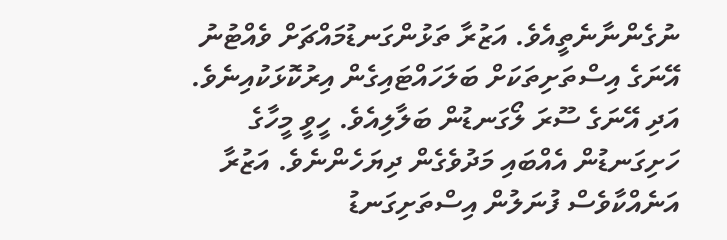ނުގެންނާނެތީއެވެ. އަޒުރާ ތަޅުންގަނޑުމައްޗަށް ވެއްޓުނު އޭނަގެ އިސްތަށިތަކަށް ބަލަހައްޓައިގެން އިރުކޮޅަކުއިނެވެ. އަދި އޭނަގެ ސޫރަ ލޯގަނޑުން ބަލާލިއެވެ. ހީވީ މީހާގެ ހަށިގަނޑުން އެއްބައި މަދުވެގެން ދިޔަހެންނެވެ. އަޒުރާ އަނެއްކާވެސް ފުނަލުން އިސްތަށިގަނޑު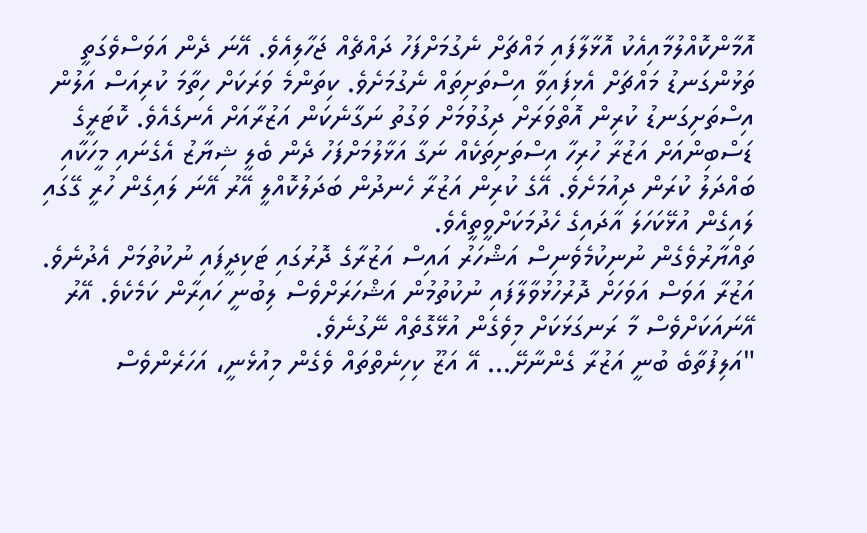އޮމާންކޮއްލުމާއިއެކު އޮޅާލާފައި މައްޗަށް ނެގުމަށްފަހު ދައްޗެއް ޖަހާލިއެވެ. އޭނަ ދެން އަވަސްވެގަތީ ތަޅުންގަނޑު މައްޗަށް އެޅިފައިވާ އިސްތަށިތައް ނެގުމަށެވެ. ކިތަންމެ ވަރަކަށް ހިތާމަ ކުރިއަސް އަލުން އިސްތަށިގަނޑު ކުރިން އޮތްވަރަށް ދިގުވުމަށް ވަގުތު ނަގާނެކަން އަޒުރާއަށް އެނގެއެވެ. ކޮޓަރީގެ ޑަސްބިންއަށް އަޒުރާ ހުރިހާ އިސްތަށިތަކެއް ނަގާ އަޅާލުމަށްފަހު ދެން ބެލީ ޝިޔާޒު އެގެނައި މީހަކާއި ބައްދަލު ކުރަން ދިއުމަށެވެ. އޭގެ ކުރިން އަޒުރާ ހެނދުން ބަދަލުކޮއްލީ އޭރު އޭނަ ލައިގެން ހުރީ ގޭގައި ލައިގެން އުޅޭކަހަލަ އާދައިގެ ހެދުމަކަށްވީތީއެވެ.
ތައްޔާރުވެގެން ނުނިކުމެވެނިސް އަޝްހަރު އައިސް އަޒުރާގެ ދޮރުގައި ޓަކިދީފައި ނުކުތުމަށް އެދުނެވެ. އަޒުރާ އަވަސް އަވަހަށް ދޮރުހުޅުވާލާފައި ނުކުތުމުން އަޝްހަރަށްވެސް ލިބުނީ ހައިރާން ކަމެކެވެ. އޭރު އޭނައަކަށްވެސް މާ ރަނގަޅަކަށް މިވެގެން އުޅޭގޮތެއް ނޭގުނެވެ.
"އަލިފުތާބެ ބުނީ އަޒުރާ ގެންނާށޭ... އޭ އަޒޫ ކިހިނެތްތައް ވެގެން މިއުޅެނީ، އަހަރެންވެސް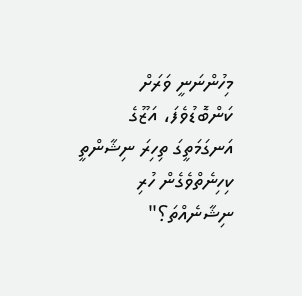މިހުންނަނީ ވަރަށް ކަންބޮޑުވެފަ، އަޒޫގެ އަނގަމަތީގަ ތިހިރަ ނިޝާންތީ ކިހިނެތްވެގެން ހުރި ނިޝާނެއްތަ؟"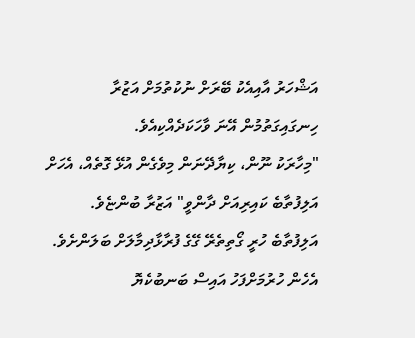އަޝްހަރު އާއިއެކު ބޭރަށް ނުކުތުމަށް އަޒުރާ ހިނގައިގަތުމުން އޭނަ ވާހަކަދެއްކިއެވެ.
"މިހާރަކު ނޫން، ކިޔާދޭނަން މިވެގެން އުޅޭ ގޮތެއް، އެހަށް އަލިފުތާބެ ކައިރިއަށް ދާންވީ" އަޒުރާ ބުންޏެވެ.
އަލިފުތާބެ ހުރީ ގޯތިތެރޭ ގޭގެ ފުރާޅާދިމާލަށް ބަލަންށެވެ. އެހެން ހުރުމަށްފަހު އައިސް ބަނބުކެޔޮ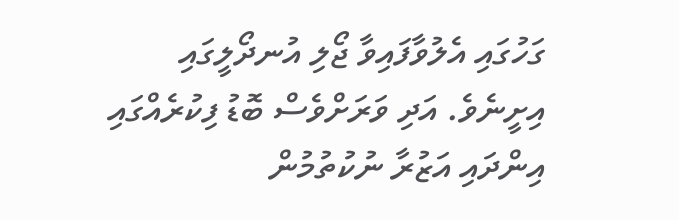ގަހުގައި އެލުވާފައިވާ ޖޯލި އުނދޯލީގައި އިށީނެވެ. އަދި ވަރަށްވެސް ބޮޑު ފިކުރެއްގައި އިންދައި އަޒުރާ ނުކުތުމުން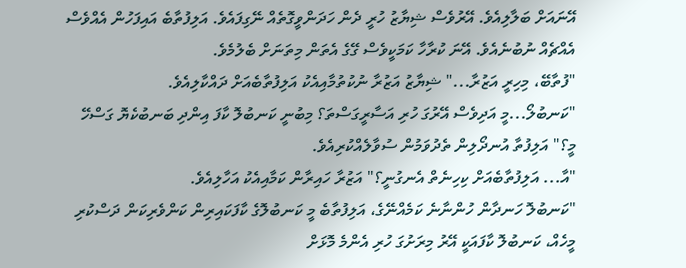އޭނައަށް ބަލާލިއެވެ. އޭރުވެސް ޝިޔާޒު ހުރީ ދެން ހަދަންވީގޮތެއް ނޭގިފައެވެ. އަލިފުތާބެ އައިފަހުން އެއްވެސް އެއްޗެއް ނުބުނެއެވެ. އޭނަ ކުރާހާ ކަމަކީވެސް ގޭގެ އެތަން މިތަނަށް ބެލުމެވެ.
"ފުތާބޭ، މިހިރީ އަޒުރާ..." ޝިޔާޒު އަޒުރާ ނުކުތުމާއިއެކު އަލިފުތާބެއަށް ދައްކާލިއެވެ.
"ކަނބުލޯ...މީ އަދިވެސް އޭރުގަ ހުރި އަސާރީގަސްތަ؟ މިބުނީ ކަނބުލޮ ކާފަ އިންދި ބަނބުކެޔޮ ގަސްހޭ މީ؟" އަލިފުތާ އުނދޯލިން ތެދުވަމުން ސުވާލެއްކުރިއެވެ.
"އާ... އަލިފުތާބެއަށް ކިހިނެތް އެނގުނީ؟" އަޒުރާ ހައިރާން ކަމާއިއެކު އަހާލިއެވެ.
"ކަނބުލޮ ހަނދާން ހުންނާނެ ކަމެއްނޭގެ، އަލިފުތާބެ މީ ކަނބުލޮގެ ކާފަކައިރިން ކަންވެރިކަން ދަސްކުރި މީހެއް، ކަނބުލޮ ކާފައަކީ އޭރު މިރަށުގަ ހުރި އެންމެ މޮޅަށް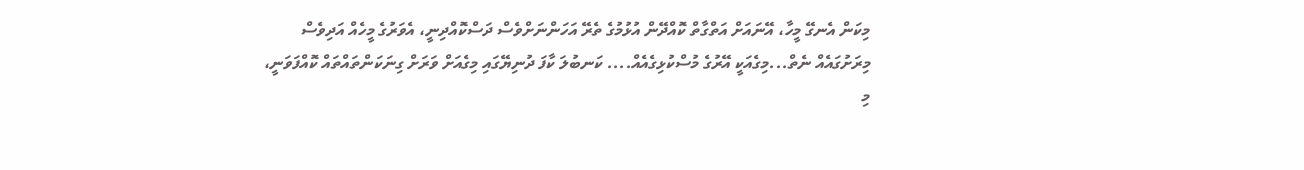މިކަން އެނގޭ މީހާ، އޭނައަށް އަތްގާތް ކޮއްދޭން އުޅުމުގެ ތެރޭ އަހަންނަށްވެސް ދަސްކޮއްދިނީ، އެވަރުގެ މީހެއް އަދިވެސް މިރަށުގައެއް ނެތް...މިގެއަކީ އޭރުގެ މުސްކުޅިގެއެއް.... ކަނބުލަ ކާފަ ދުނިޔޭގައި މިގެއަށް ވަރަށް ގިނަކަންތައްތައް ކޮއްފަވަނީ، މި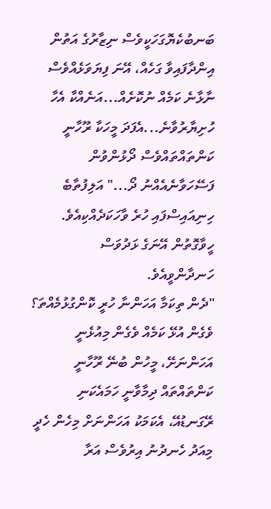ބަނބުކެޔޮގަހަކީވެސް ނިޒާރުގެ އަތުން އިންދާފައިވާ ގަހެއް، އޭނަ ފިޔަވަޅެއްވެސް ނާޅާނެ ކަމެއް ނުކޮށެއް...އަނެއްކާ އެހާ ހުށިޔާރުވާނެ...އެފަދަ މީހަކާ ރޫހާނީ ކަންތައްތައްވެސް ދޯޅުންވުން ފަސޭހަވާނެއެއްނު ދޯ..." އަލިފުތާބެ ހިނިއައިސްފައި ހުރެ ވާހަކަދެއްކިއެވެ. ހީވާގޮތުން އޭނަގެ ޅަދުވަސް ހަނދާންވީއެވެ.
"ދެން ތިކަމާ އަހަންނާ ހުރީ ކޮންގުޅުމެއްތަ؟ ވެގެން އުޅޭ ކަމެއް ވެގެން މިއުޅެނީ އަހަންނަށޭ، މީހުން ބުނޭ ރޫހާނީ ކަންތައްތައް ދިމާވާނީ ހަމައެކަނި ރޭގަނޑުއޭ، އެކަމަކު އަހަންނަށް މިހެން ހެދީ މިއަދު ހެނދުނު އިރުވެސް އަރާ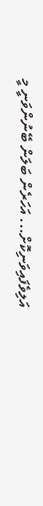އަލިވެފައިވަނިކޮށް... އަހަރެން ބަލަން ބޭނުންވަނީ މީ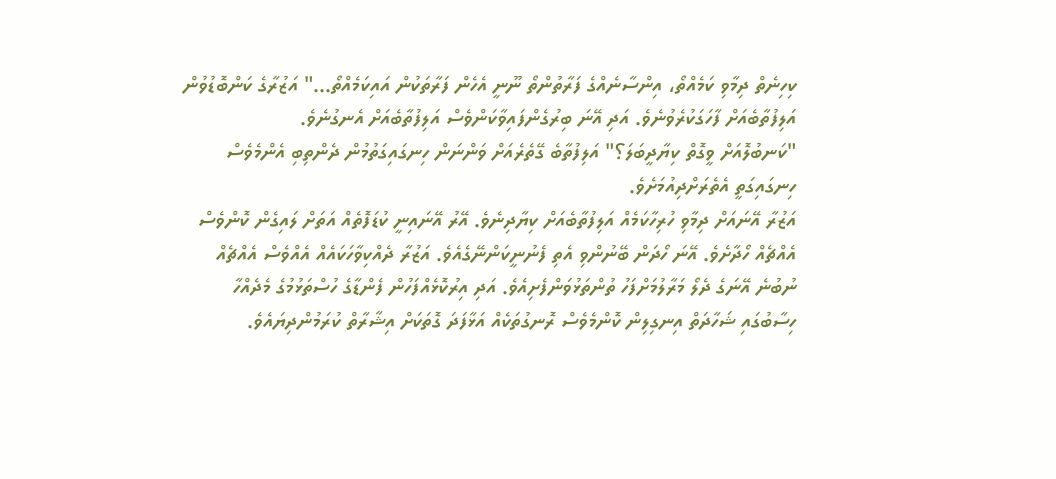ކިހިނެތް ދިމާވި ކަމެއްތޯ، އިންސާނެއްގެ ފަރާތުންތޯ ނޫނީ އެހެން ފަރާތަކުން އައިކަމެއްތޯ..." އަޒުރާގެ ކަންބޮޑުވުން އަލިފުތާބެއަށް ފާހަގަކުރެވުނެވެ. އަދި އޭނަ ބިރުގެންފައިވާކަންވެސް އަލިފުތާބެއަށް އެނގުނެވެ.
"ކަނބުލޮއަށް ވީގޮތް ކިޔާދީބަލަ؟" އަލިފުތާބެ ގޭތެރެއަށް ވަންނަން ހިނގައިގަތުމުން ދެންތިބި އެންމެވެސް ހިނގައިގަތީ އެތެރަށްދިއުމަށެވެ.
އަޒުރާ އޭނައަށް ދިމާވި ހުރިހާކަމެއް އަލިފުތާބެއަށް ކިޔާދިނެވެ. އޭރު އޭނައިނީ ކުޑަފޮތެއް އަތަށް ލައިގެން ކޮންވެސް އެއްޗެއް ހޯދާށެވެ. އޭނަ ހޯދަން ބޭނުންވި އެތި ފެނުނީކަންނޭގެއެވެ. އަޒުރާ ދެއްކިވާހަކައެއް އެއްވެސް އެއްޗެއް ނުބުނެ އޭނަގެ ދެލޯ މަރާލުމަށްފަހު ތުންތަޅުވަންފެށިއެވެ. އަދި އިރުކޮޅެއްފަހުން ފެންޑާގެ ހުސްތަޅުމުގެ މެދެއްހާ ހިސާބުގައި ޝަހާދަތް އިނގިލިން ކޮންމެވެސް ރޮނގުތަކެއް އަޅާފަދަ ގޮތަކަށް އިޝާރާތް ކުރަމުންދިޔައެވެ.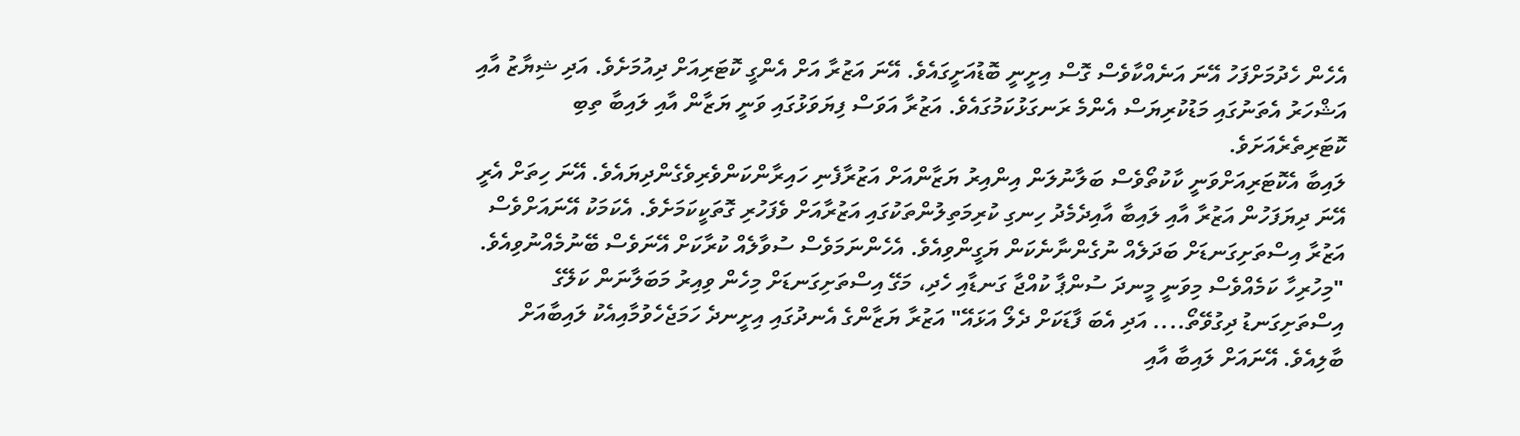އެހެން ހެދުމަށްފަހު އޭނަ އަނެއްކާވެސް ގޮސް އިށީނީ ބޮޑުއަށީގައެވެ. އޭނަ އަޒުރާ އަށް އެންގީ ކޮޓަރިއަށް ދިއުމަށެވެ. އަދި ޝިޔާޒު އާއި އަޝްހަރު އެތަނުގައި މަޑުކުރިޔަސް އެންމެ ރަނގަޅުކަމުގައެވެ. އަޒުރާ އަވަސް ފިޔަވަޅުގައި ވަނީ ޔަޒާން އާއި ލައިބާ ތިބި ކޮޓަރިތެރެއަށަވެ.
ލައިބާ އެކޮޓަރިއަށްވަނީ ކާކުތޯވެސް ބަލާނުލަން އިންއިރު ޔަޒާންއަށް އަޒުރާފެނި ހައިރާންކަންވެރިވެގެންދިޔައެވެ. އޭނަ ހިތަށް އެރީ އޭނަ ދިޔަފަހުން އަޒުރާ އާއި ލައިބާ އާއިދެމެދު ހިނގި ކުރިމަތިލުންތަކުގައި އަޒުރާއަށް ވެފަހުރި ގޮތަކީކަމަށެވެ. އެކަމަކު އޭނައަށްވެސް އަޒުރާ އިސްތަށިގަނޑަށް ބަދަލެއް ނުގެންނާނެކަން ޔަގީންވިއެވެ. އެހެންނަމަވެސް ސުވާލެއް ކުރާކަށް އޭނަވެސް ބޭނުމެއްނުވިއެވެ.
"މިހުރިހާ ކަމެއްވެސް މިވަނީ މީނދަ ސުންޕާ ކުއްޖާ ގަނޑާއި ހެދި، މަގޭ އިސްތަށިގަނޑަށް މިހެން ވިއިރު މަބަލާނަން ކަލޭގެ އިސްތަށިގަނޑު ދިގުވޭތޯ.... އަދި އެބަ ފާޑަކަށް ދެލޯ އަޅައޭ" އަޒުރާ ޔަޒާންގެ އެނދުގައި އިށީނދެ ހަމަޖެހެވުމާއިއެކު ލައިބާއަށް ބާލިއެވެ. އޭނައަށް ލައިބާ އާއި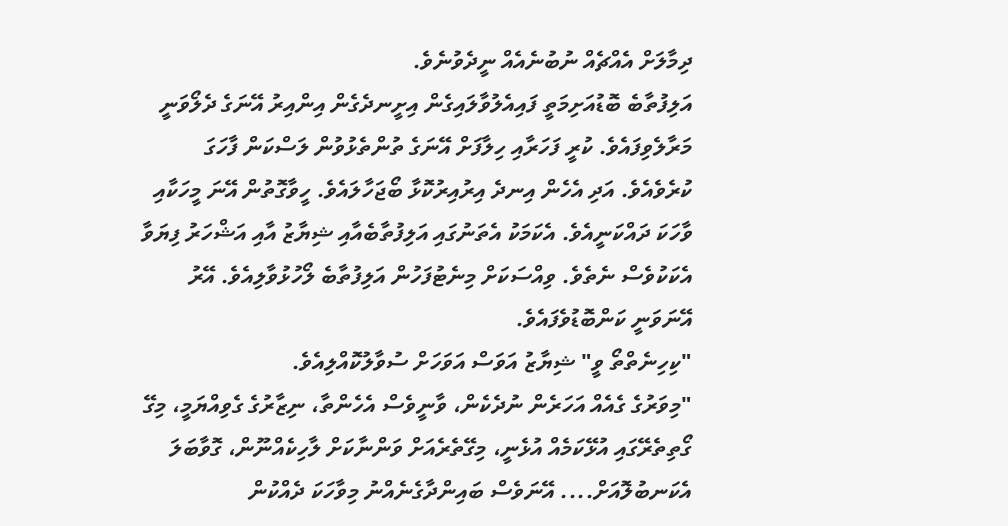ދިމާލަށް އެއްޗެއް ނުބުނެއެއް ނީދެވުނެވެ.
އަލިފުތާބެ ބޮޑުއަށިމަތީ ފައިއެލުވާލައިގެން އިށީނދެގެން އިންއިރު އޭނަގެ ދެލޯވަނީ މަރާލެވިފައެވެ. ކުރީ ފަހަރާއި ހިލާފަށް އޭނަގެ ތުންތެޅުވުން ލަސްކަން ފާހަގަ ކުރެވެއެވެ. އަދި އެހެން އިނދެ އިރުއިރުކޮޅާ ބޯޖަހާލައެވެ. ހީވާގޮތުން އޭނަ މީހަކާއި ވާހަކަ ދައްކަނީއެވެ. އެކަމަކު އެތަނުގައި އަލިފުތާބެއާއި ޝިޔާޒު އާއި އަޝްހަރު ފިޔަވާ އެކަކުވެސް ނެތެވެ. ވިއްސަކަށް މިނެޓުފަހުން އަލިފުތާބެ ލޯހުޅުވާލިއެވެ. އޭރު އޭނަވަނީ ކަންބޮޑުވެފައެވެ.
"ކިހިނެތްތޯ ވީ" ޝިޔާޒު އަވަސް އަވަހަށް ސުވާލުކޮއްލިއެވެ.
"މިވަރުގެ ގެއެއް އަހަރެން ނުދެކެން، ވާނީވެސް އެހެންތާ، ނިޒާރުގެ ގެވިއްޔަމީ، މިގޭ ގޯތިތެރޭގައި އުޅޭކަމެއް އުޅެނީ، މިގޭތެރެއަށް ވަންނާކަށް ލާހިކެއްނޫން، ގޮވާބަލަ އެކަނބުލޮއަށް.... އޭނަވެސް ބައިންދާގެނެއްނު މިވާހަކަ ދެއްކުން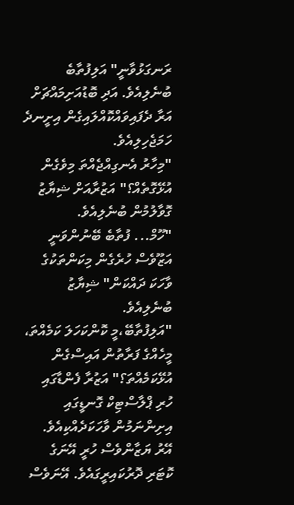ރަނގަޅުވާނީ" އަލިފުތާބެ ބުނެލިއެވެ. އަދި ބޮޑުއަށިމައްޗަށް އަރާ ދެފައިވައްކޮއްލައިގެން އިށީނދެ ހަމަޖެހިލިއެވެ.
"މިހާރު އެނގިއްޖެއްތަ މިވެގެން އުޅޭގޮތެއް؟" އަޒުރާއަށް ޝިޔާޒު ގޮވާލުމުން ބުނެލިއެވެ.
"ހޫމް... ފުތާބެ ބޭނުންވަނީ އަޒޫވެސް ހުރެގެން މިކަންތަކުގެ ވާހަކަ ދައްކަން" ޝިޔާޒު ބުނެލިއެވެ.
"އަލިފުތާބޭ،މީ ކޮންކަހަލަ ކަމެއްތަ، މީހެއްގެ ފަރާތުން އައިސްގެން އުޅޭކަމެއްތަ؟" އަޒުރާ ފެންޑާގައި ހުރި ޕްލާސްޓިކް ގޮނޑީގައި އިށިންނަމުން ވާހަކަދެއްކިއެވެ. އޭރު ޔަޒާންވެސް ހުރީ އޭނަގެ ކޮޓަރި ދޮރުކައިރީގައެވެ. އޭނަވެސް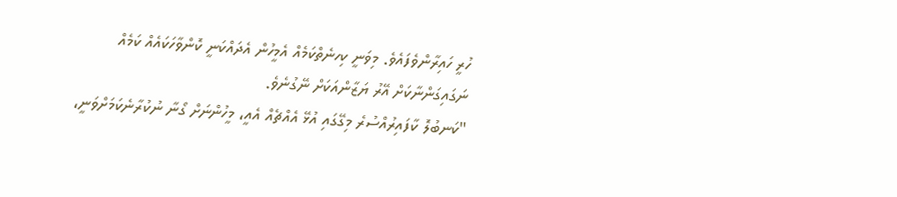ހުރީ ހައިރާންވެފައެވެ. މިވަނީ ކިހނެތްކަމެއް އެމީހުން އެދައްކަނީ ކޮންވާހަކައެއް ކަމެއް ނަގައިގަންނާކަށް އޭރު ޔަޒާންއަކަށް ނޭގުނެވެ.
"ކަނބުލޮ ކާފައިރުއްސުރެ މިގޭގައި އުޅޭ އެއްޗެއް އެއީ، މީހުންނަށް ގޯނާ ނުކުރާނެކަމަށްވަނީ،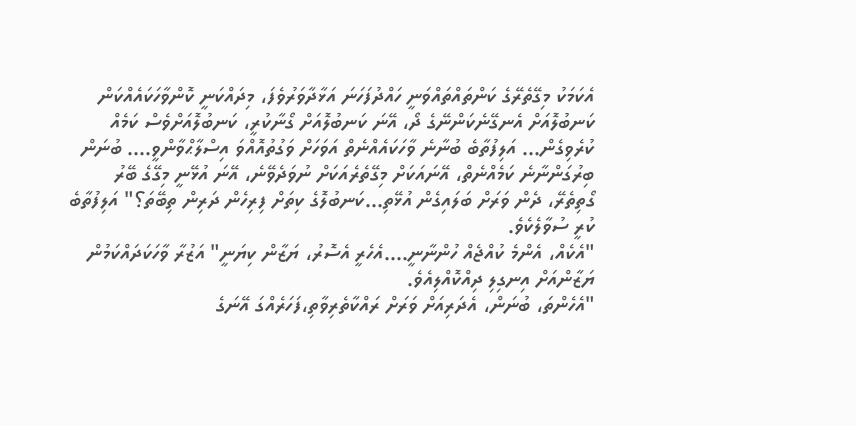އެކަމަކު މިގޭތެރޭގެ ކަންތައްތައްވަނީ ހައްދުފަހަނަ އަޅާދާވަރުވެފަ، މިދައްކަނީ ކޮންވާހަކައެއްކަން ކަނބުލޮއަށް އެނގޭނެކަންނޭގެ ދޯ، އޭނަ ކަނބުލޮއަށް ގޯނާކުރީ، ކަނބުލޮއަށްވެސް ކަމެއް ކުރެވިގެން... އަލިފުތާބެ ބުނާނެ ވާހަކައެއްނެތް އަވަހަށް ވަގުތުއޮއްވަ އިސްލާޙްވާންވީ.... ބުނަން ބިރުގަންނާނެ ކަމެއްނެތް، އޭނައަކަށް މިގޭތެރެއަކަށް ނުވަދެވޭނެ، އޭނަ އުޅޭނީ މިގޭގެ ބޭރު ގޯތިތެރޭ، ދެން ވަރަށް ބަލައިގެން އުޅޭތި...ކަނބުލޮގެ ކިތަށް ފިރިހެން ދަރިން ތިބޭތަ؟" އަލިފުތާބެ ކުރީ ސުވާލެކެވެ.
"އެކެއް، އެންމެ ކުއްޖެއް ހުންނާނީ....އެހެރީ އެސޮރު، ޔަޒާން ކިޔަނީ" އަޒުރާ ވާހަކަދައްކަމުން ޔަޒާންއަށް އިނގިލި ދިއްކޮއްލިއެވެ.
"އެހެންތަ، ބުނަން، އެދަރިއަށް ވަރަށް ރައްކާތެރިވާތި،ފަހަރެއްގަ އޭނަގެ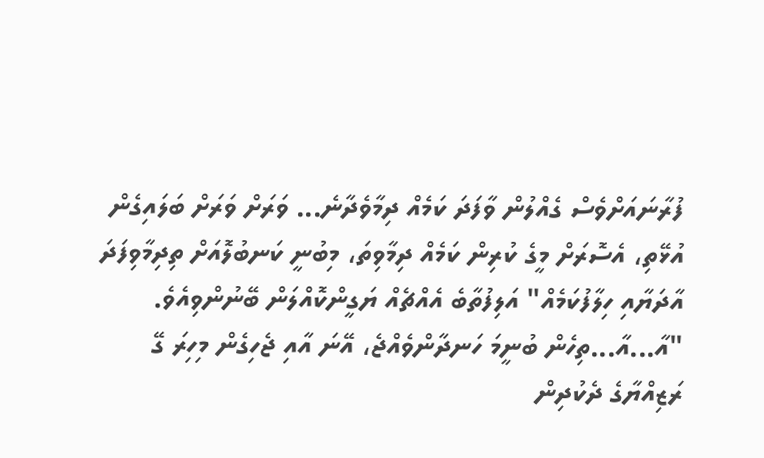ފުރާނައަށްވެސް ގެއްލުން ވާފަދަ ކަމެއް ދިމާވެދާނެ... ވަރަށް ވަރަށް ބަލައިގެން އުޅޭތި، އެސޮރަށް މީގެ ކުރިން ކަމެއް ދިމާވިތަ، މިބުނީ ކަނބުލޮއަށް ތިދިމާވިފަދަ އާދަޔާއި ހިލާފުކަމެއް" އަލިފުތާބެ އެއްޗެއް ޔަގީންކޮއްލަން ބޭނުންވިއެވެ.
"އާ...އާ...ތިހެން ބުނީމަ ހަނދާންވެއްޖެ، އޭނަ އާއި ޖެހިގެން މިހިރަ ގޭ ރަޒިއްޔާގެ ދެކުދިން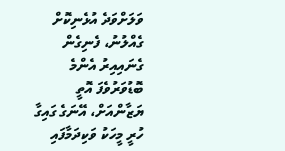ވަލަށްވަދެ އުޅެނިކޮށް ގެއްލުނު، ފެނިގެން ގެނައިއިރު އެންމެ ބޮޑުވަރުވެފަ އޮތީ ޔަޒާންއަށް، އޭނަގެ ގައިގާ ހުރީ މީހަކު ވަކިދަމާފައި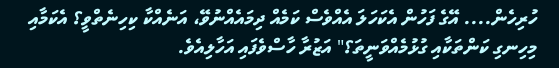ހުރިހެން.... އޭގެ ފަހުން އެކަހަލަ އެއްވެސް ކަމެއް ދިމައެއްނުވޭ، އަނެއްކާ ކިހިނެތްވީ؟ އެކަމާއި މިހިނގި ކަންތަކާއި ގުޅުމެއްވަނީތަ؟" އަޒުރާ ހާސްވެފައި އަހާލިއެވެ.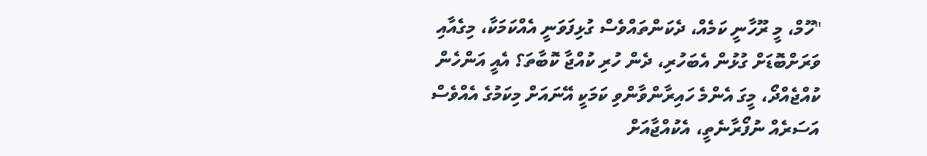"ހޫމް، މީ ރޫހާނީ ކަމެއް، ދެކަންތައްވެސް ގުޅިފަވަނީ އެއްކަމަކާ، މިގެއާއި ވަރަށްބޮޑަށް ގުޅުން އެބަހުރި، ދެން ހުރި ކުއްޖާ ކޮބާތަ؟ އެއީ އަންހެން ކުއްޖެއްދޯ، މީގަ އެންމެ ހައިރާންވާންވި ކަމަކީ އޭނައަށް މިކަމުގެ އެއްވެސް އަސަރެއް ނުފޯރާނެތީ، އެކުއްޖާއަށް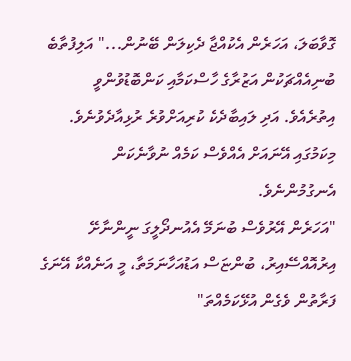ގޮވާބަލަ، އަހަރެން އެކުއްޖާ ދެކިލަން ބޭނުން..." އަލިފުތާބެ ބުނިއެއްޗަކުން އަޒުރާގެ ހާސްކަމާއި ކަންބޮޑުވުންވީ އިތުރެއެވެ. އަދި ލައިބާދެކެ ކުރިއަށްވުރެ ރުޅިއާދެވުނެވެ. މިކަމުގައި އޭނައަށް އެއްވެސް ކަމެއް ނުވާނެކަން އެނގުމުންނެވެ.
"އަހަރެން އޭރުވެސް ބުނަމޭ އެއުނދޯލީގަ ނީންނާށޭ އިރުއޮއްސޭއިރު، ބުންޏަސް އަޑުއަހާނަމަތާ، މީ އަނެއްކާ އޭނަގެ ފަރާތުން ވެގެން އުޅޭކަމެއްތަ"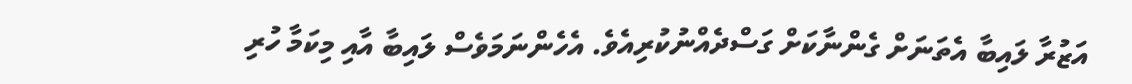އަޒުރާ ލައިބާ އެތަނަށް ގެންނާކަށް ގަސްދެއްނުކުރިއެވެ. އެހެންނަމަވެސް ލައިބާ އާއި މިކަމާ ހުރި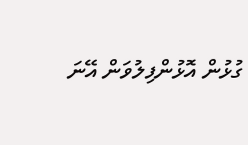ގުޅުން އޮޅުންފިލުވަން އޭނަ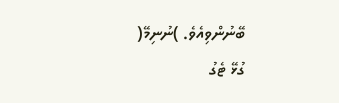ބޭނުންވިއެވެ. )ނުނިމޭ(
ގުޅޭ ޓެގު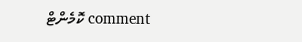comment ކޮމެންޓް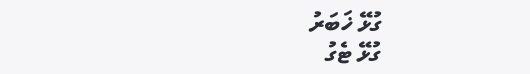ގުޅޭ ޚަބަރު
ގުޅޭ ޓެގު